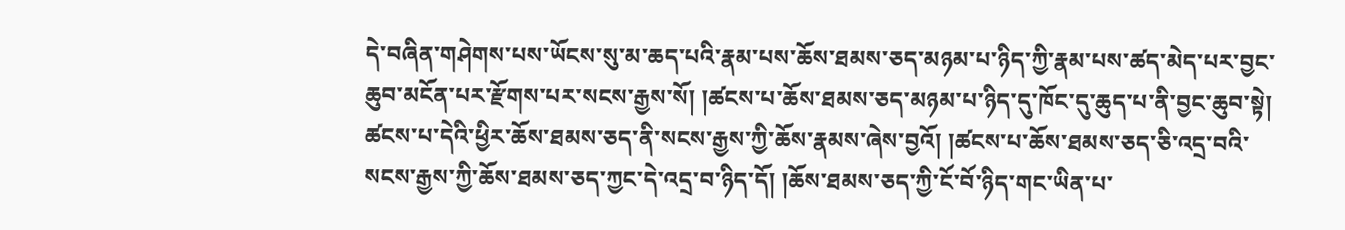དེ་བཞིན་གཤེགས་པས་ཡོངས་སུ་མ་ཆད་པའི་རྣམ་པས་ཆོས་ཐམས་ཅད་མཉམ་པ་ཉིད་ཀྱི་རྣམ་པས་ཚད་མེད་པར་བྱང་ཆུབ་མངོན་པར་རྫོགས་པར་སངས་རྒྱས་སོ། །ཚངས་པ་ཆོས་ཐམས་ཅད་མཉམ་པ་ཉིད་དུ་ཁོང་དུ་ཆུད་པ་ནི་བྱང་ཆུབ་སྟེ། ཚངས་པ་དེའི་ཕྱིར་ཆོས་ཐམས་ཅད་ནི་སངས་རྒྱས་ཀྱི་ཆོས་རྣམས་ཞེས་བྱའོ། །ཚངས་པ་ཆོས་ཐམས་ཅད་ཅི་འདྲ་བའི་སངས་རྒྱས་ཀྱི་ཆོས་ཐམས་ཅད་ཀྱང་དེ་འདྲ་བ་ཉིད་དོ། །ཆོས་ཐམས་ཅད་ཀྱི་ངོ་བོ་ཉིད་གང་ཡིན་པ་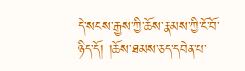དེ་སངས་རྒྱས་ཀྱི་ཆོས་རྣམས་ཀྱི་ངོ་བོ་ཉིད་དོ། །ཆོས་ཐམས་ཅད་དབེན་པ་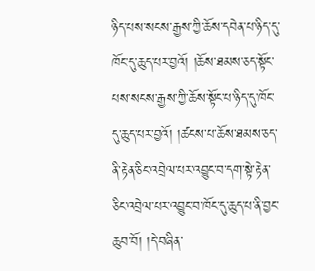ཉིད་པས་སངས་རྒྱས་ཀྱི་ཆོས་དབེན་པ་ཉིད་དུ་ཁོང་དུ་ཆུད་པར་བྱའོ། །ཆོས་ཐམས་ཅད་སྟོང་པས་སངས་རྒྱས་ཀྱི་ཆོས་སྟོང་པ་ཉིད་དུ་ཁོང་དུ་ཆུད་པར་བྱའོ། །ཚངས་པ་ཆོས་ཐམས་ཅད་ནི་རྟེན་ཅིང་འབྲེལ་པར་འབྱུང་བ་དག་སྟེ་རྟེན་ཅིང་འབྲེལ་པར་འབྱུང་བ་ཁོང་དུ་ཆུད་པ་ནི་བྱང་ཆུབ་བོ། །དེ་བཞིན་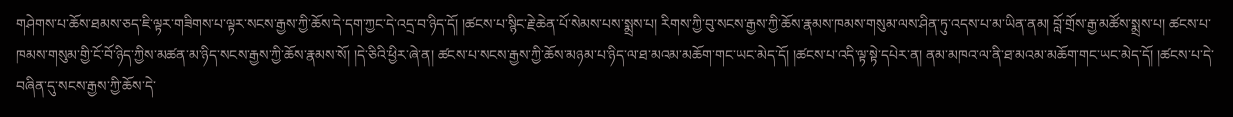གཤེགས་པ་ཆོས་ཐམས་ཅད་ཇི་ལྟར་གཟིགས་པ་ལྟར་སངས་རྒྱས་ཀྱི་ཆོས་དེ་དག་ཀྱང་དེ་འདྲ་བ་ཉིད་དོ། །ཚངས་པ་སྙིང་རྗེ་ཆེན་པོ་སེམས་པས་སྨྲས་པ། རིགས་ཀྱི་བུ་སངས་རྒྱས་ཀྱི་ཆོས་རྣམས་ཁམས་གསུམ་ལས་ཤིན་ཏུ་འདས་པ་མ་ཡིན་ནམ། བློ་གྲོས་རྒྱ་མཚོས་སྨྲས་པ། ཚངས་པ་ཁམས་གསུམ་གྱི་ངོ་བོ་ཉིད་ཀྱིས་མཚན་མ་ཉིད་སངས་རྒྱས་ཀྱི་ཆོས་རྣམས་སོ། །དེ་ཅིའི་ཕྱིར་ཞེ་ན། ཚངས་པ་སངས་རྒྱས་ཀྱི་ཆོས་མཉམ་པ་ཉིད་ལ་ཐ་མའམ་མཆོག་གང་ཡང་མེད་དོ། །ཚངས་པ་འདི་ལྟ་སྟེ་དཔེར་ན། ནམ་མཁའ་ལ་ནི་ཐ་མའམ་མཆོག་གང་ཡང་མེད་དོ། །ཚངས་པ་དེ་བཞིན་དུ་སངས་རྒྱས་ཀྱི་ཆོས་དེ་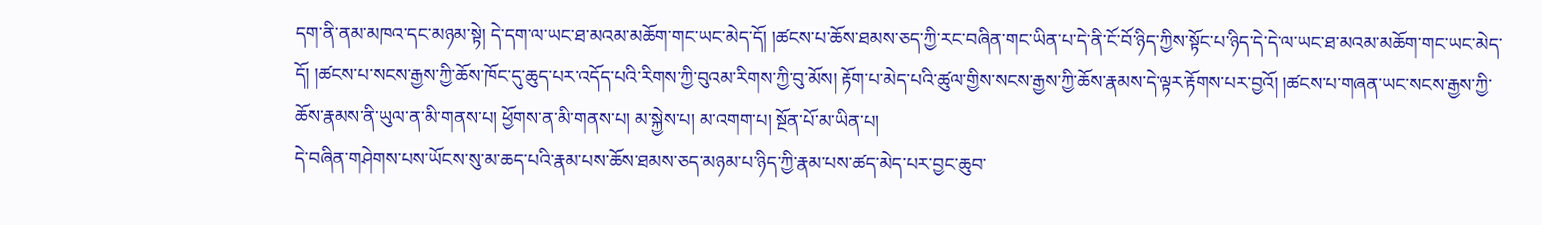དག་ནི་ནམ་མཁའ་དང་མཉམ་སྟེ། དེ་དག་ལ་ཡང་ཐ་མའམ་མཆོག་གང་ཡང་མེད་དོ། །ཚངས་པ་ཆོས་ཐམས་ཅད་ཀྱི་རང་བཞིན་གང་ཡིན་པ་དེ་ནི་ངོ་བོ་ཉིད་ཀྱིས་སྟོང་པ་ཉིད་དེ་དེ་ལ་ཡང་ཐ་མའམ་མཆོག་གང་ཡང་མེད་དོ། །ཚངས་པ་སངས་རྒྱས་ཀྱི་ཆོས་ཁོང་དུ་ཆུད་པར་འདོད་པའི་རིགས་ཀྱི་བུའམ་རིགས་ཀྱི་བུ་མོས། རྟོག་པ་མེད་པའི་ཚུལ་གྱིས་སངས་རྒྱས་ཀྱི་ཆོས་རྣམས་དེ་ལྟར་རྟོགས་པར་བྱའོ། །ཚངས་པ་གཞན་ཡང་སངས་རྒྱས་ཀྱི་ཆོས་རྣམས་ནི་ཡུལ་ན་མི་གནས་པ། ཕྱོགས་ན་མི་གནས་པ། མ་སྐྱེས་པ། མ་འགག་པ། སྔོན་པོ་མ་ཡིན་པ།
དེ་བཞིན་གཤེགས་པས་ཡོངས་སུ་མ་ཆད་པའི་རྣམ་པས་ཆོས་ཐམས་ཅད་མཉམ་པ་ཉིད་ཀྱི་རྣམ་པས་ཚད་མེད་པར་བྱང་ཆུབ་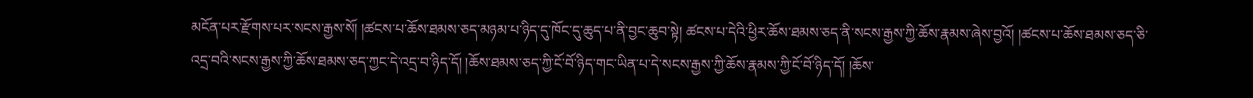མངོན་པར་རྫོགས་པར་སངས་རྒྱས་སོ། །ཚངས་པ་ཆོས་ཐམས་ཅད་མཉམ་པ་ཉིད་དུ་ཁོང་དུ་ཆུད་པ་ནི་བྱང་ཆུབ་སྟེ། ཚངས་པ་དེའི་ཕྱིར་ཆོས་ཐམས་ཅད་ནི་སངས་རྒྱས་ཀྱི་ཆོས་རྣམས་ཞེས་བྱའོ། །ཚངས་པ་ཆོས་ཐམས་ཅད་ཅི་འདྲ་བའི་སངས་རྒྱས་ཀྱི་ཆོས་ཐམས་ཅད་ཀྱང་དེ་འདྲ་བ་ཉིད་དོ། །ཆོས་ཐམས་ཅད་ཀྱི་ངོ་བོ་ཉིད་གང་ཡིན་པ་དེ་སངས་རྒྱས་ཀྱི་ཆོས་རྣམས་ཀྱི་ངོ་བོ་ཉིད་དོ། །ཆོས་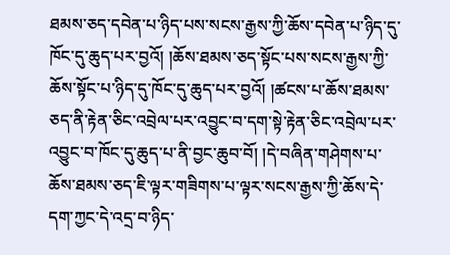ཐམས་ཅད་དབེན་པ་ཉིད་པས་སངས་རྒྱས་ཀྱི་ཆོས་དབེན་པ་ཉིད་དུ་ཁོང་དུ་ཆུད་པར་བྱའོ། །ཆོས་ཐམས་ཅད་སྟོང་པས་སངས་རྒྱས་ཀྱི་ཆོས་སྟོང་པ་ཉིད་དུ་ཁོང་དུ་ཆུད་པར་བྱའོ། །ཚངས་པ་ཆོས་ཐམས་ཅད་ནི་རྟེན་ཅིང་འབྲེལ་པར་འབྱུང་བ་དག་སྟེ་རྟེན་ཅིང་འབྲེལ་པར་འབྱུང་བ་ཁོང་དུ་ཆུད་པ་ནི་བྱང་ཆུབ་བོ། །དེ་བཞིན་གཤེགས་པ་ཆོས་ཐམས་ཅད་ཇི་ལྟར་གཟིགས་པ་ལྟར་སངས་རྒྱས་ཀྱི་ཆོས་དེ་དག་ཀྱང་དེ་འདྲ་བ་ཉིད་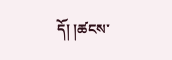དོ། །ཚངས་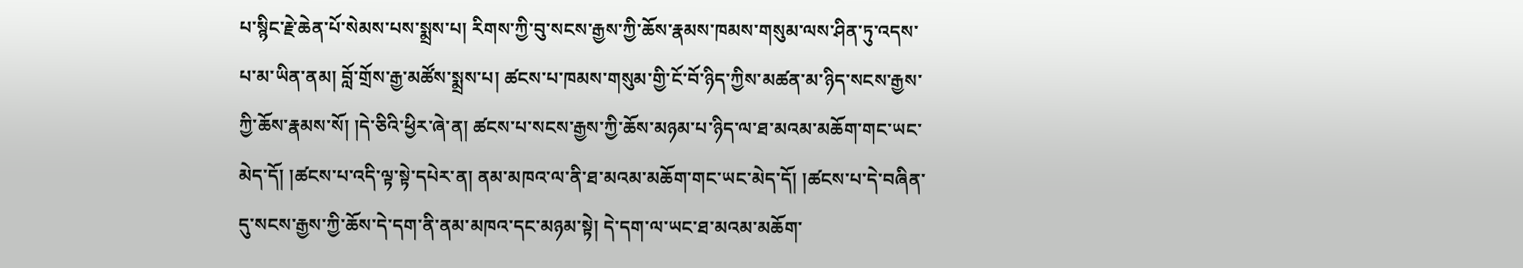པ་སྙིང་རྗེ་ཆེན་པོ་སེམས་པས་སྨྲས་པ། རིགས་ཀྱི་བུ་སངས་རྒྱས་ཀྱི་ཆོས་རྣམས་ཁམས་གསུམ་ལས་ཤིན་ཏུ་འདས་པ་མ་ཡིན་ནམ། བློ་གྲོས་རྒྱ་མཚོས་སྨྲས་པ། ཚངས་པ་ཁམས་གསུམ་གྱི་ངོ་བོ་ཉིད་ཀྱིས་མཚན་མ་ཉིད་སངས་རྒྱས་ཀྱི་ཆོས་རྣམས་སོ། །དེ་ཅིའི་ཕྱིར་ཞེ་ན། ཚངས་པ་སངས་རྒྱས་ཀྱི་ཆོས་མཉམ་པ་ཉིད་ལ་ཐ་མའམ་མཆོག་གང་ཡང་མེད་དོ། །ཚངས་པ་འདི་ལྟ་སྟེ་དཔེར་ན། ནམ་མཁའ་ལ་ནི་ཐ་མའམ་མཆོག་གང་ཡང་མེད་དོ། །ཚངས་པ་དེ་བཞིན་དུ་སངས་རྒྱས་ཀྱི་ཆོས་དེ་དག་ནི་ནམ་མཁའ་དང་མཉམ་སྟེ། དེ་དག་ལ་ཡང་ཐ་མའམ་མཆོག་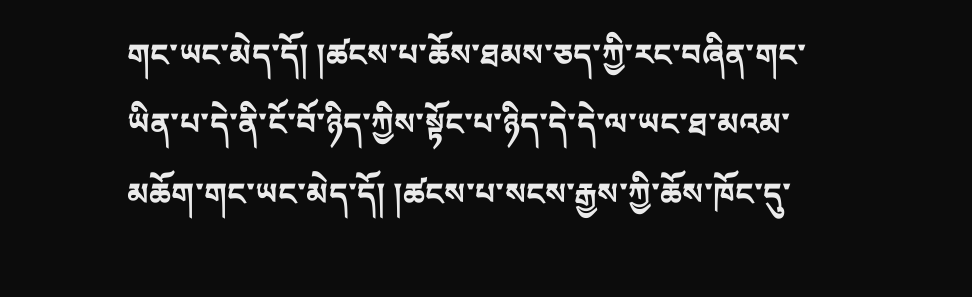གང་ཡང་མེད་དོ། །ཚངས་པ་ཆོས་ཐམས་ཅད་ཀྱི་རང་བཞིན་གང་ཡིན་པ་དེ་ནི་ངོ་བོ་ཉིད་ཀྱིས་སྟོང་པ་ཉིད་དེ་དེ་ལ་ཡང་ཐ་མའམ་མཆོག་གང་ཡང་མེད་དོ། །ཚངས་པ་སངས་རྒྱས་ཀྱི་ཆོས་ཁོང་དུ་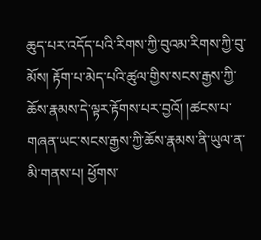ཆུད་པར་འདོད་པའི་རིགས་ཀྱི་བུའམ་རིགས་ཀྱི་བུ་མོས། རྟོག་པ་མེད་པའི་ཚུལ་གྱིས་སངས་རྒྱས་ཀྱི་ཆོས་རྣམས་དེ་ལྟར་རྟོགས་པར་བྱའོ། །ཚངས་པ་གཞན་ཡང་སངས་རྒྱས་ཀྱི་ཆོས་རྣམས་ནི་ཡུལ་ན་མི་གནས་པ། ཕྱོགས་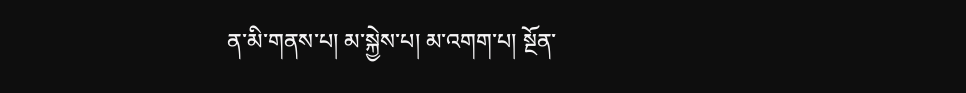ན་མི་གནས་པ། མ་སྐྱེས་པ། མ་འགག་པ། སྔོན་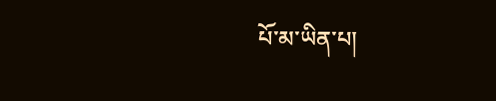པོ་མ་ཡིན་པ།